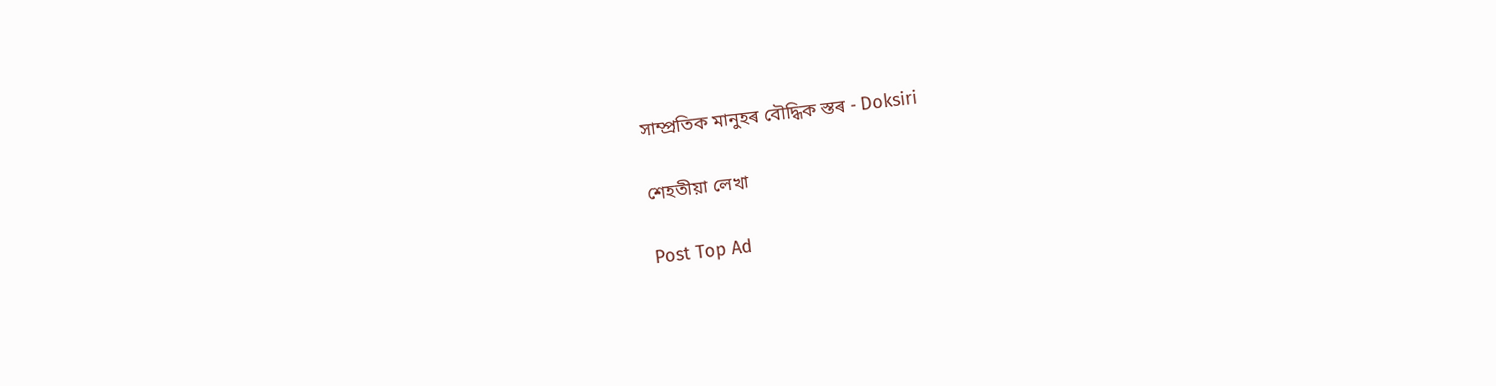সাম্প্ৰতিক মানুহৰ বৌদ্ধিক স্তৰ - Doksiri

শেহতীয়া লেখা

Post Top Ad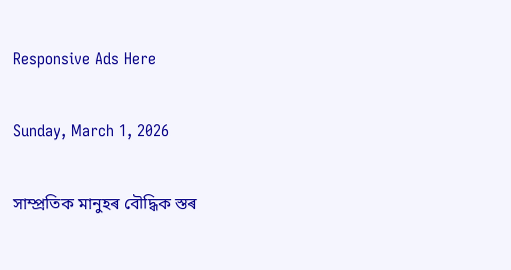Responsive Ads Here

Sunday, March 1, 2026

সাম্প্ৰতিক মানুহৰ বৌদ্ধিক স্তৰ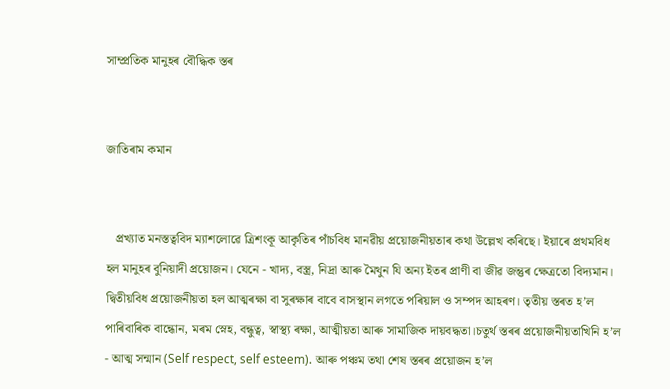সাম্প্ৰতিক মানুহৰ বৌদ্ধিক স্তৰ


জাতিৰাম কমান


   প্ৰখ্যাত মনস্তত্ববিদ ম্যাশলোৱে ত্ৰিশংকূ আকৃতিৰ পাঁচবিধ মানৱীয় প্ৰয়োজনীয়তাৰ কথা উল্লেখ কৰিছে। ইয়‍াৰে প্ৰথমবিধ হল মানুহৰ বুনিয়াদী প্ৰয়োজন। যেনে - খাদ্য, বস্ত্ৰ, নিদ্ৰা আৰু মৈথুন যি অন্য ইতৰ প্ৰাণী বা জীৱ জন্তুৰ ক্ষেত্ৰতো বিদ্যমান। দ্বিতীয়বিধ প্ৰয়োজনীয়তা হল আত্মৰক্ষা বা সুৰক্ষাৰ বাবে বাসস্থান লগতে পৰিয়াল ও সম্পদ আহৰণ। তৃতীয় স্তৰত হ’ল পাৰিবাৰিক বান্ধোন, মৰম স্নেহ, বন্ধুত্ব, স্বাস্থ্য ৰক্ষা, আত্মীয়তা আৰু সামাজিক দায়বদ্ধতা।চতুৰ্থ স্তৰৰ প্ৰয়োজনীয়তাখিনি হ’ল - আত্ম সন্মান (Self respect, self esteem). আৰু পঞ্চম তথা শেষ স্তৰৰ প্ৰয়োজন হ’ল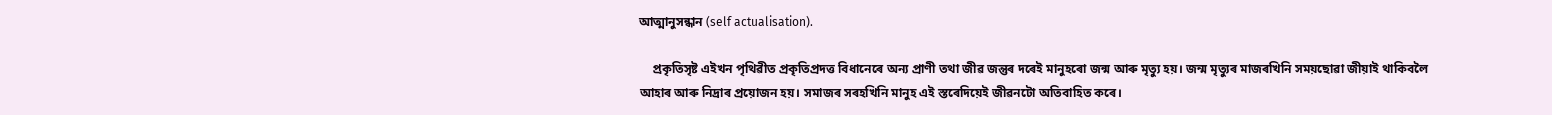আত্মানুসন্ধান (self actualisation).

    প্ৰকৃতিসৃষ্ট এইখন পৃথিৱীত প্ৰকৃতিপ্ৰদত্ত বিধানেৰে অন্য প্ৰাণী তথা জীৱ জন্তুৰ দৰেই মানুহৰো জন্ম আৰু মৃত্যু হয়। জন্ম মৃত্যুৰ মাজৰখিনি সময়ছোৱা জীয়াই থাকিবলৈ আহাৰ আৰু নিদ্ৰাৰ প্ৰয়োজন হয়। সমাজৰ সৰহখিনি মানুহ এই স্তৰেদিয়েই জীৱনটো অতিবাহিত কৰে।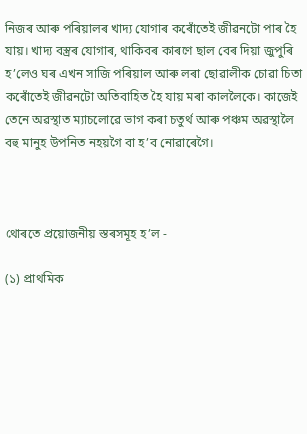নিজৰ আৰু পৰিয়ালৰ খাদ্য যোগাৰ কৰোঁতেই জীৱনটো পাৰ হৈ যায়। খাদ্য বস্ত্ৰৰ যোগাৰ, থাকিবৰ কাৰণে ছাল বেৰ দিয়া জুপুৰি হ’লেও ঘৰ এখন সাজি পৰিয়াল আৰু লৰা ছোৱালীক চোৱা চিতা কৰোঁতেই জীৱনটো অতিবাহিত হৈ যায় মৰা কাললৈকে। কাজেই তেনে অৱস্থাত ম্যাচলোৱে ভাগ কৰা চতুৰ্থ আৰু পঞ্চম অৱস্থালৈ বহু মানুহ উপনিত নহয়গৈ বা হ’ব নোৱাৰেগৈ।



থোৰতে প্ৰয়োজনীয় স্তৰসমূহ হ’ল -

(১) প্ৰাথমিক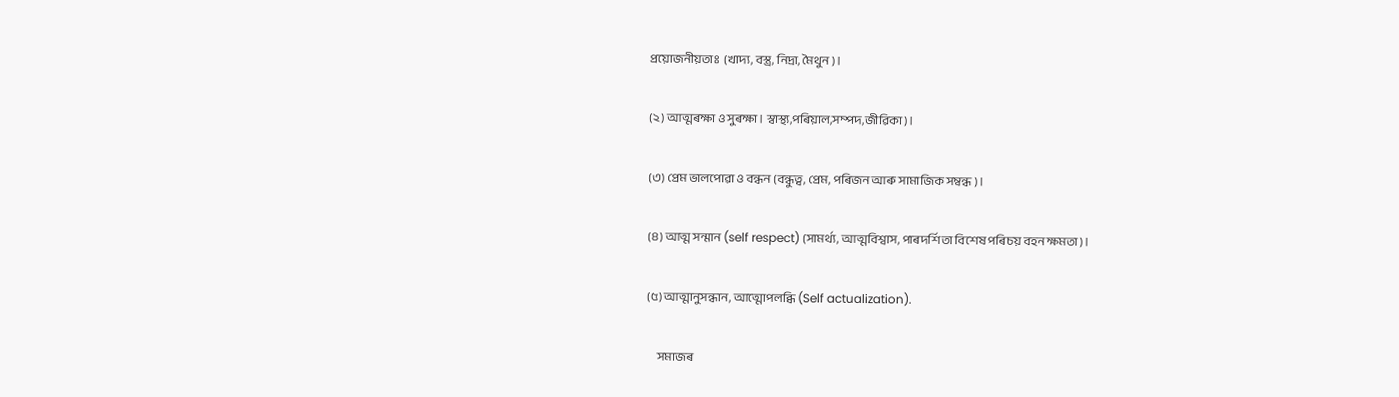প্ৰয়োজনীয়তাঃ  (খাদ্য, বস্ত্ৰ, নিদ্ৰা, মৈথুন)।

(২) আত্মৰক্ষা ও সুৰক্ষা। স্বাস্থ্য,পৰিয়াল,সম্পদ,জীৱিকা)।

(৩) প্ৰেম ভালপোৱা ও বন্ধন (বন্ধুত্ব, প্ৰেম, পৰিজন আৰু সামাজিক সম্বন্ধ)।

(৪) আত্ম সন্মান (self respect) (সামৰ্থ্য, আত্মবিশ্বাস, পাৰদৰ্শিতা বিশেষ পৰিচয় বহন ক্ষমতা)।

(৫) আত্মানুসন্ধান, আত্মোপলব্ধি (Self actualization).

     সমাজৰ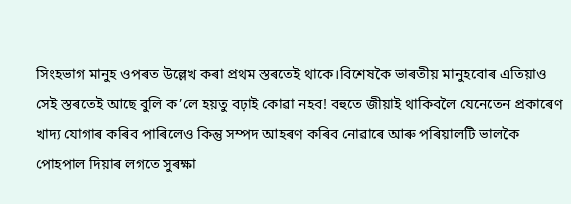সিংহভাগ মানুহ ওপৰত উল্লেখ কৰা প্ৰথম স্তৰতেই থাকে।বিশেষকৈ ভাৰতীয় মানুহবোৰ এতিয়াও সেই স্তৰতেই আছে বুলি ক’লে হয়তু বঢ়াই কোৱা নহব! বহুতে জীয়াই থাকিবলৈ যেনেতেন প্ৰকাৰেণ খাদ্য যোগাৰ কৰিব পাৰিলেও কিন্তু সম্পদ আহৰণ কৰিব নোৱাৰে আৰু পৰিয়ালটি ভালকৈ পোহপাল দিয়াৰ লগতে সুৰক্ষা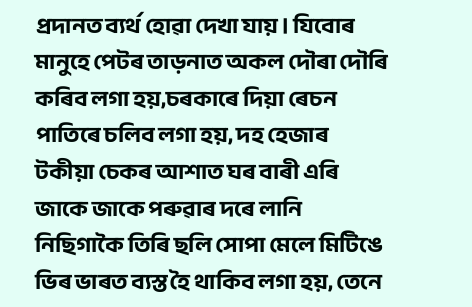প্ৰদানত ব্যৰ্থ হোৱা দেখা যায়। যিবোৰ মানুহে পেটৰ তাড়নাত অকল দৌৰা দৌৰি কৰিব লগা হয়,চৰকাৰে দিয়া ৰেচন পাতিৰে চলিব লগা হয়, দহ হেজাৰ টকীয়া চেকৰ আশাত ঘৰ বাৰী এৰি জাকে জাকে পৰুৱাৰ দৰে লানি নিছিগাকৈ তিৰি ছলি সোপা মেলে মিটিঙে ভিৰ ভাৰত ব্যস্ত হৈ থাকিব লগা হয়, তেনে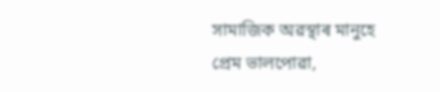সামাজিক অৱস্থাৰ মানুহে প্ৰেম ভালপোৱা,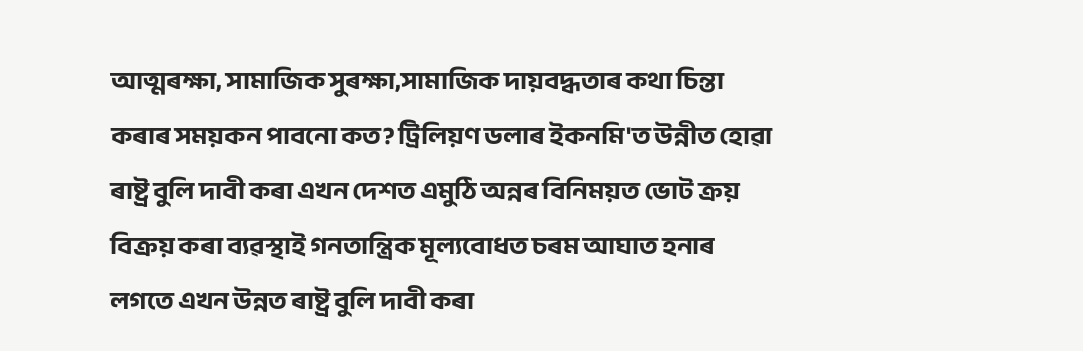আত্মৰক্ষা, সামাজিক সুৰক্ষা,সামাজিক দায়বদ্ধতাৰ কথা চিন্তা কৰাৰ সময়কন পাবনো কত? ট্ৰিলিয়ণ ডলাৰ ইকনমি'ত উন্নীত হোৱা ৰাষ্ট্ৰ বুলি দাবী কৰা এখন দেশত এমুঠি অন্নৰ বিনিময়ত ভোট ক্ৰয় বিক্ৰয় কৰা ব্যৱস্থাই গনতান্ত্ৰিক মূল্যবোধত চৰম আঘাত হনাৰ লগতে এখন উন্নত ৰাষ্ট্ৰ বুলি দাবী কৰা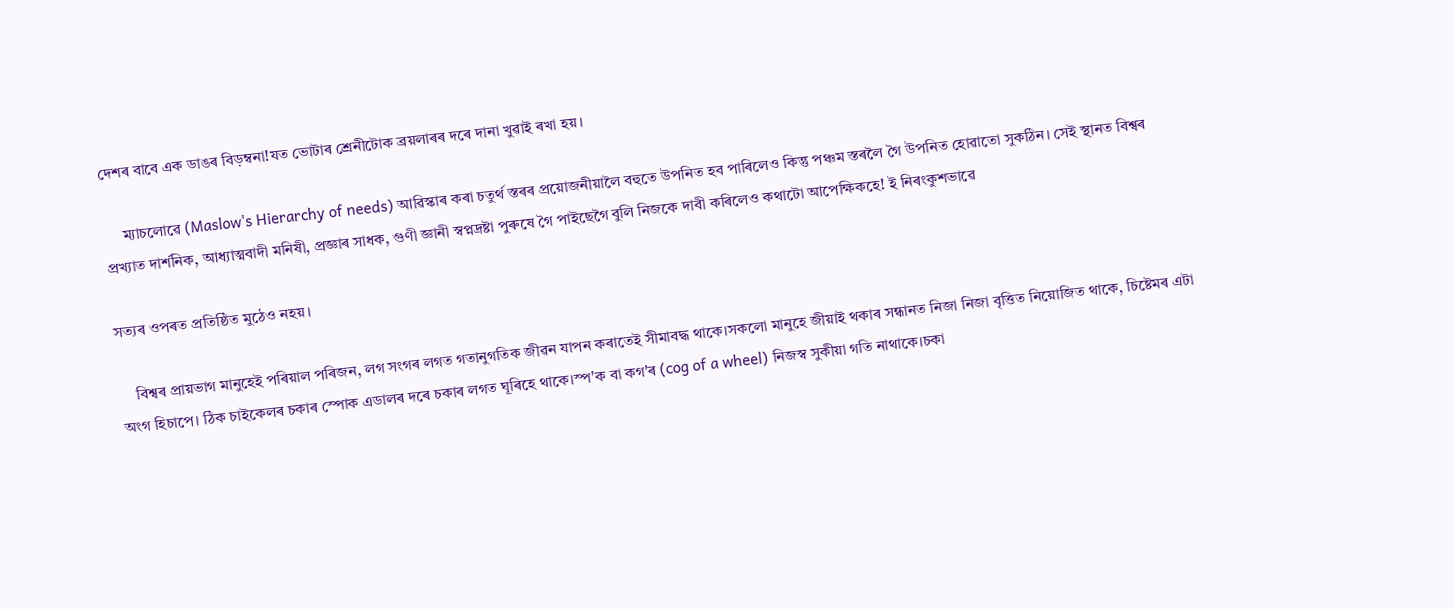দেশৰ বাবে এক ডাঙৰ বিড়ম্বনা!যত ভোটাৰ শ্ৰেনীটোক ব্ৰয়লাৰৰ দৰে দানা খুৱাই ৰখা হয়।

     ম্যাচলোৱে (Maslow's Hierarchy of needs) আৱিস্কাৰ কৰা চতুৰ্থ স্তৰৰ প্ৰয়োজনীয়ালৈ বহুতে উপনিত হব পাৰিলেও কিন্তু পঞ্চম স্তৰলৈ গৈ উপনিত হোৱাতো সুকঠিন। সেই স্থানত বিশ্বৰ প্ৰখ্যাত দাৰ্শনিক, আধ্যাত্মবাদী মনিষী, প্ৰজ্ঞাৰ সাধক, গুণী জ্ঞানী স্বপ্নদ্ৰষ্টা পুৰুষে গৈ পাইছেগৈ বুলি নিজকে দাবী কৰিলেও কথাটো আপেক্ষিকহে! ই নিৰংকুশভাৱে

সত্যৰ ওপৰত প্ৰতিষ্ঠিত মুঠেও নহয়।

    বিশ্বৰ প্ৰায়ভাগ মানুহেই পৰিয়াল পৰিজন, লগ সংগৰ লগত গতানুগতিক জীৱন যাপন কৰাতেই সীমাবদ্ধ থাকে।সকলো মানুহে জীয়াই থকাৰ সন্ধানত নিজা নিজা বৃত্তিত নিয়োজিত থাকে, চিষ্টেমৰ এটা অংগ হিচাপে। ঠিক চাইকেলৰ চকাৰ স্পোক এডালৰ দৰে চকাৰ লগত ঘূৰিহে থাকে।স্প'ক বা কগ'ৰ (cog of a wheel) নিজস্ব সুকীয়া গতি নাথাকে।চকা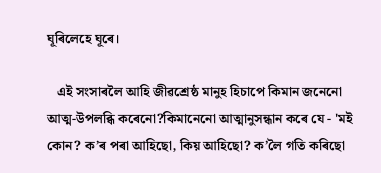ঘূৰিলেহে ঘূৰে।

   এই সংসাৰলৈ আহি জীৱশ্ৰেষ্ঠ মানুহ হিচাপে কিমান জনেনো আত্ম-উপলব্ধি কৰেনো?কিমানেনো আত্মানুসন্ধান কৰে যে - 'মই কোন? ক’ৰ পৰা আহিছো, কিয় আহিছো? ক’লৈ গতি কৰিছো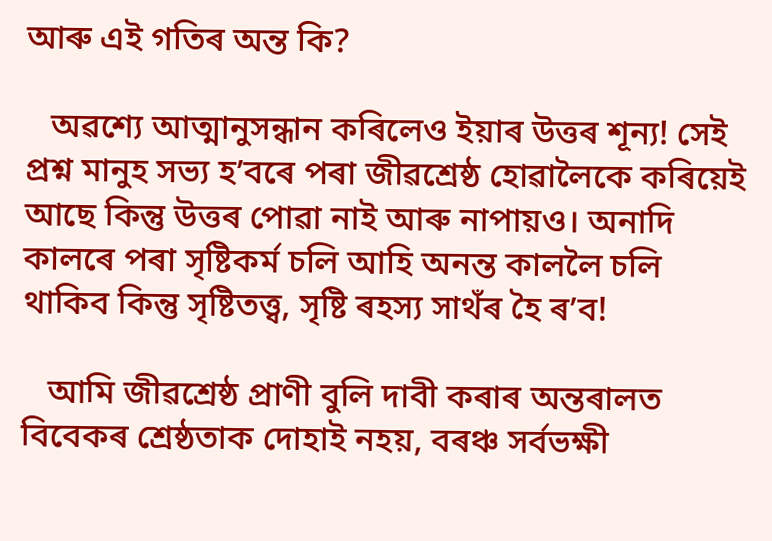আৰু এই গতিৰ অন্ত কি?

   অৱশ্যে আত্মানুসন্ধান কৰিলেও ইয়াৰ উত্তৰ শূন্য! সেই প্ৰশ্ন মানুহ সভ্য হ’বৰে পৰা জীৱশ্ৰেষ্ঠ হোৱালৈকে কৰিয়েই আছে কিন্তু উত্তৰ পোৱা নাই আৰু নাপায়ও। অনাদি কালৰে পৰা সৃষ্টিকৰ্ম চলি আহি অনন্ত কাললৈ চলি থাকিব কিন্তু সৃষ্টিতত্ত্ব, সৃষ্টি ৰহস্য সাথঁৰ হৈ ৰ’ব!

   আমি জীৱশ্ৰেষ্ঠ প্ৰাণী বুলি দাবী কৰাৰ অন্তৰালত বিবেকৰ শ্ৰেষ্ঠতাক দোহাই নহয়, বৰঞ্চ সৰ্বভক্ষী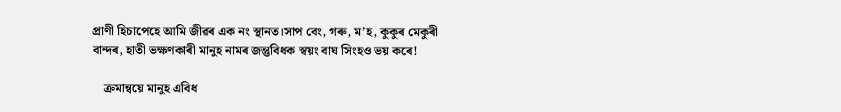প্ৰাণী হিচাপেহে আমি জীৱৰ এক নং স্থানত।সাপ বেং, গৰু, ম’হ, কুকুৰ মেকুৰী বান্দৰ, হাতী ভক্ষণকাৰী মানুহ নামৰ জন্তুবিধক স্বয়ং বাঘ সিংহও ভয় কৰে!

    ক্ৰমান্বয়ে মানুহ এবিধ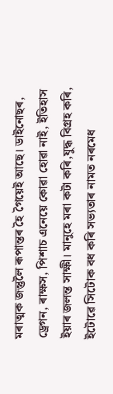মৰাত্মক জন্তুলৈ ৰূপান্তৰ হৈ গৈয়েই আছে। ডাইনোছৰ, ড্ৰেগন, ৰাক্ষস, পিশাচ এনেয়ে কোৱা হোৱা নাই, ইতিহাস ইয়াৰ জলন্ত সাক্ষী। মানুহে মৰা কটা কৰি,যুদ্ধ বিগ্ৰহ কৰি, ইটোৱে সিটোক বধ কৰি সভ্যতাৰ নামত নৰমেধ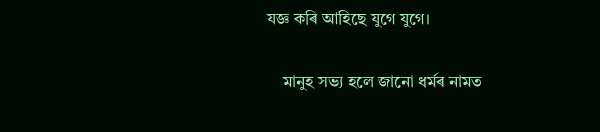যজ্ঞ কৰি আহিছে যুগে যুগে।

    মানুহ সভ্য হলে জানো ধৰ্মৰ নামত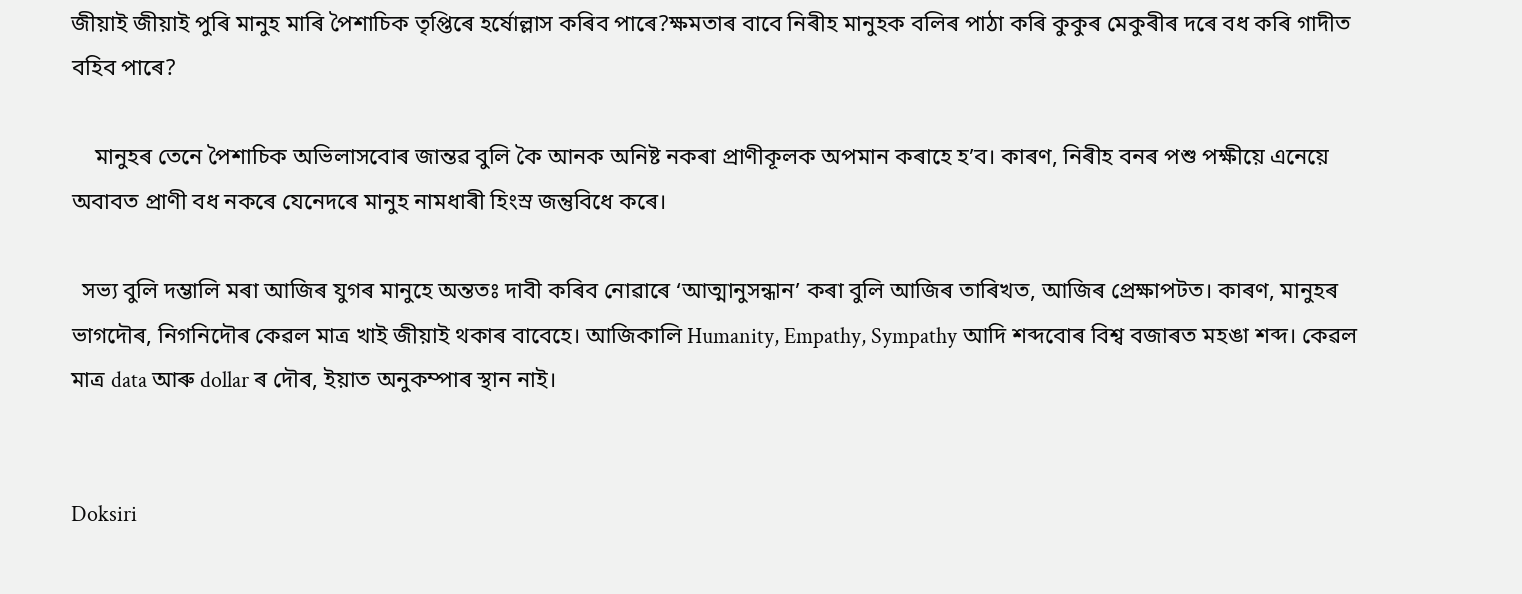জীয়াই জীয়াই পুৰি মানুহ মাৰি পৈশাচিক তৃপ্তিৰে হৰ্ষোল্লাস কৰিব পাৰে?ক্ষমতাৰ বাবে নিৰীহ মানুহক বলিৰ পাঠা কৰি কুকুৰ মেকুৰীৰ দৰে বধ কৰি গাদীত বহিব পাৰে?

    মানুহৰ তেনে পৈশাচিক অভিলাসবোৰ জান্তৱ বুলি কৈ আনক অনিষ্ট নকৰা প্ৰাণীকূলক অপমান কৰাহে হ’ব। কাৰণ, নিৰীহ বনৰ পশু পক্ষীয়ে এনেয়ে অবাবত প্ৰাণী বধ নকৰে যেনেদৰে মানুহ নামধাৰী হিংস্ৰ জন্তুবিধে কৰে।

  সভ্য বুলি দম্ভালি মৰা আজিৰ যুগৰ মানুহে অন্ততঃ দাবী কৰিব নোৱাৰে ‘আত্মানুসন্ধান’ কৰা বুলি আজিৰ তাৰিখত, আজিৰ প্ৰেক্ষাপটত। কাৰণ, মানুহৰ ভাগদৌৰ, নিগনিদৌৰ কেৱল মাত্ৰ খাই জীয়াই থকাৰ বাবেহে। আজিকালি Humanity, Empathy, Sympathy আদি শব্দবোৰ বিশ্ব বজাৰত মহঙা শব্দ। কেৱল মাত্ৰ data আৰু dollar ৰ দৌৰ, ইয়াত অনুকম্পাৰ স্থান নাই।


Doksiri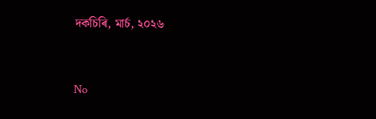দকচিৰি, মাৰ্চ, ২০২৬


No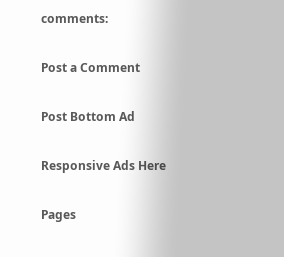comments:

Post a Comment

Post Bottom Ad

Responsive Ads Here

Pages